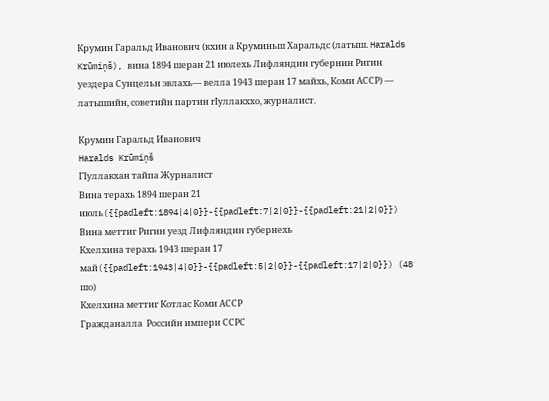Крумин Гаральд Иванович (кхин а Круминьш Харальдс (латыш. Haralds Krūmiņš), вина 1894 шеран 21 июлехь Лифляндин губернин Ригин уездера Сунцельн эвлахь— велла 1943 шеран 17 майхь, Коми АССР) — латышийн, советийн партин гӀуллакххо, журналист.

Крумин Гаральд Иванович
Haralds Krūmiņš
ГӀуллакхан тайпа Журналист
Вина терахь 1894 шеран 21 июль({{padleft:1894|4|0}}-{{padleft:7|2|0}}-{{padleft:21|2|0}})
Вина меттиг Ригин уезд Лифляндин губернехь
Кхелхина терахь 1943 шеран 17 май({{padleft:1943|4|0}}-{{padleft:5|2|0}}-{{padleft:17|2|0}}) (48 шо)
Кхелхина меттиг Котлас Коми АССР
Гражданалла  Российн импери ССРС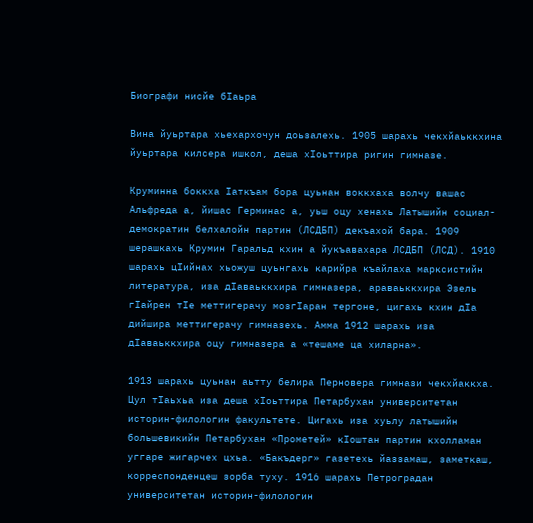Биографи нисйе бӀаьра

Вина йуьртара хьехархочун доьзалехь. 1905 шарахь чекхйаьккхина йуьртара килсера ишкол, деша хӀоьттира ригин гимназе.

Круминна боккха Ӏаткъам бора цуьнан воккхаха волчу вашас Альфреда а, йишас Герминас а, уьш оцу хенахь Латышийн социал-демократин белхалойн партин (ЛСДБП) декъахой бара. 1909 шерашкахь Крумин Гаральд кхин а йукъавахара ЛСДБП (ЛСД). 1910 шарахь цӀийнах хьожуш цуьнгахь карийра къайлаха марксистийн литература, иза дӀаваьккхира гимназера, араваьккхира Эзель гӀайрен тӀе меттигерачу мозгӀаран тергоне, цигахь кхин дӀа дийшира меттигерачу гимназехь. Амма 1912 шарахь иза дӀаваьккхира оцу гимназера а «тешаме ца хиларна».

1913 шарахь цуьнан аьтту белира Перновера гимнази чекхйаккха. Цул тӀаьхьа иза деша хӀоьттира Петарбухан университетан историн-филологин факультете. Цигахь иза хуьлу латышийн большевикийн Петарбухан «Прометей» кӀоштан партин кхолламан уггаре жигарчех цхьа. «Бакъдерг» газетехь йаззамаш, заметкаш, корреспонденцеш зорба туху. 1916 шарахь Петроградан университетан историн-филологин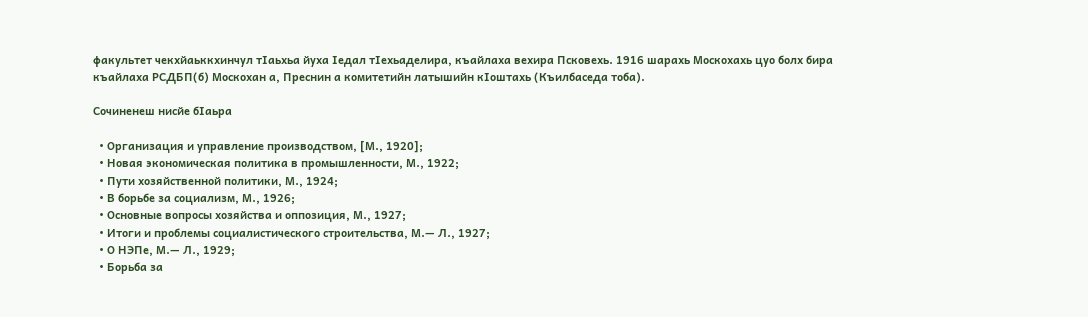факультет чекхйаьккхинчул тӀаьхьа йуха Ӏедал тӀехьаделира, къайлаха вехира Псковехь. 1916 шарахь Москохахь цуо болх бира къайлаха РСДБП(б) Москохан а, Преснин а комитетийн латышийн кӀоштахь (Къилбаседа тоба).

Сочиненеш нисйе бӀаьра

  • Организация и управление производством, [М., 1920];
  • Новая экономическая политика в промышленности, М., 1922;
  • Пути хозяйственной политики, М., 1924;
  • В борьбе за социализм, М., 1926;
  • Основные вопросы хозяйства и оппозиция, М., 1927;
  • Итоги и проблемы социалистического строительства, М.— Л., 1927;
  • О НЭПе, М.— Л., 1929;
  • Борьба за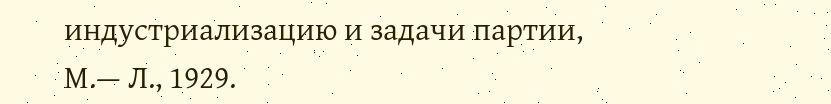индустриализацию и задачи партии, М.— Л., 1929.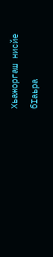Хьажоргаш нисйе бӀаьра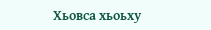Хьовса хьоьху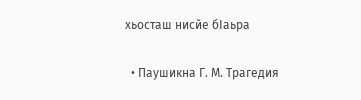хьосташ нисйе бӀаьра

  • Паушикна Г. М. Трагедия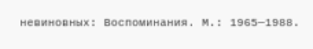невиновных: Воспоминания. М.: 1965—1988.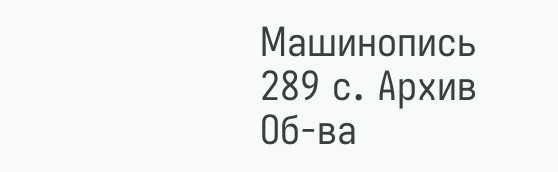Машинопись 289 с. Архив Об-ва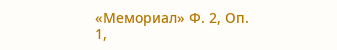«Мемориал» Ф. 2, Оп. 1,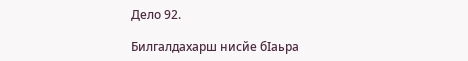Дело 92.

Билгалдахарш нисйе бӀаьра